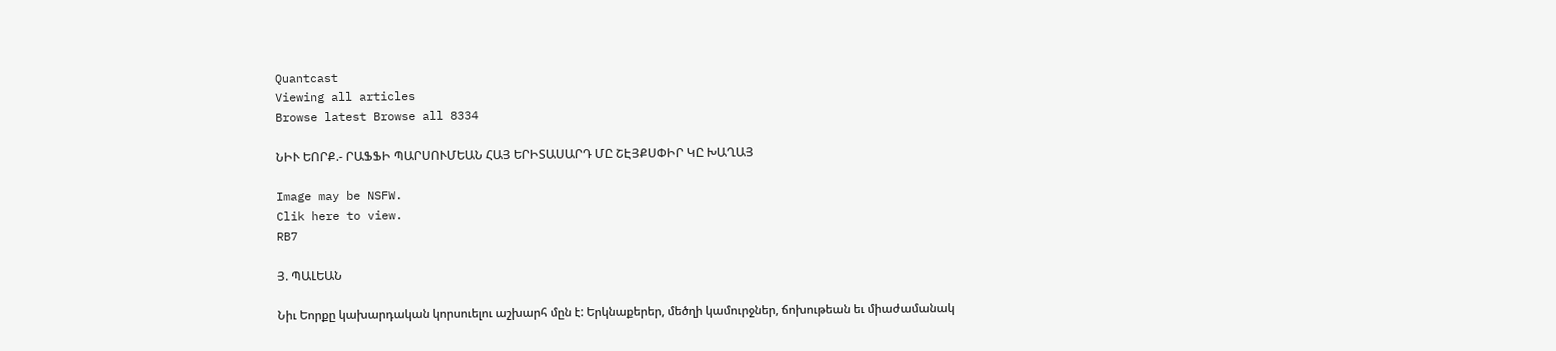Quantcast
Viewing all articles
Browse latest Browse all 8334

ՆԻՒ ԵՈՐՔ.- ՐԱՖՖԻ ՊԱՐՍՈՒՄԵԱՆ ՀԱՅ ԵՐԻՏԱՍԱՐԴ ՄԸ ՇԷՅՔՍՓԻՐ ԿԸ ԽԱՂԱՅ

Image may be NSFW.
Clik here to view.
RB7

Յ. ՊԱԼԵԱՆ

Նիւ Եորքը կախարդական կորսուելու աշխարհ մըն է: Երկնաքերեր, մեծղի կամուրջներ, ճոխութեան եւ միաժամանակ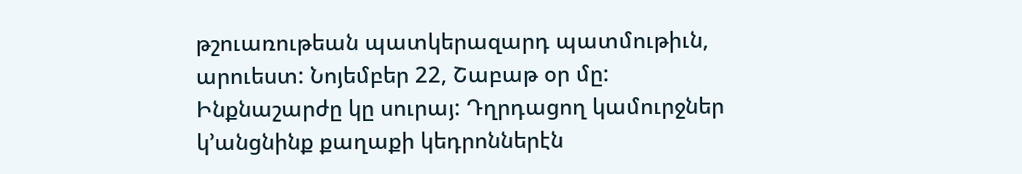թշուառութեան պատկերազարդ պատմութիւն, արուեստ: Նոյեմբեր 22, Շաբաթ օր մը: Ինքնաշարժը կը սուրայ: Դղրդացող կամուրջներ կ’անցնինք քաղաքի կեդրոններէն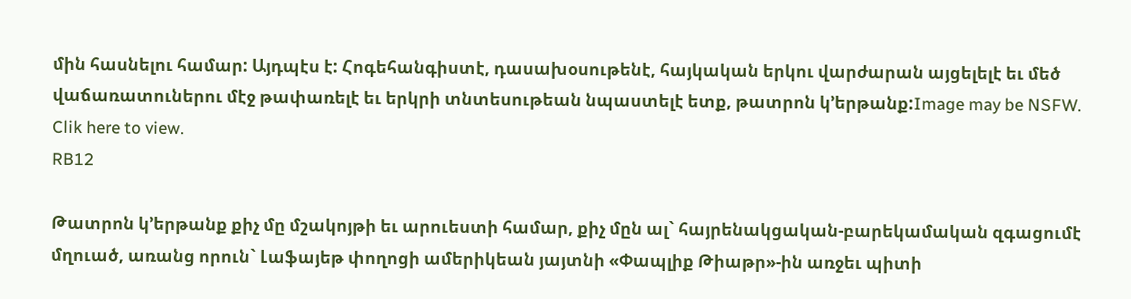մին հասնելու համար: Այդպէս է: Հոգեհանգիստէ, դասախօսութենէ, հայկական երկու վարժարան այցելելէ եւ մեծ վաճառատուներու մէջ թափառելէ եւ երկրի տնտեսութեան նպաստելէ ետք, թատրոն կ’երթանք:Image may be NSFW.
Clik here to view.
RB12

Թատրոն կ’երթանք քիչ մը մշակոյթի եւ արուեստի համար, քիչ մըն ալ` հայրենակցական-բարեկամական զգացումէ մղուած, առանց որուն` Լաֆայեթ փողոցի ամերիկեան յայտնի «Փապլիք Թիաթր»-ին առջեւ պիտի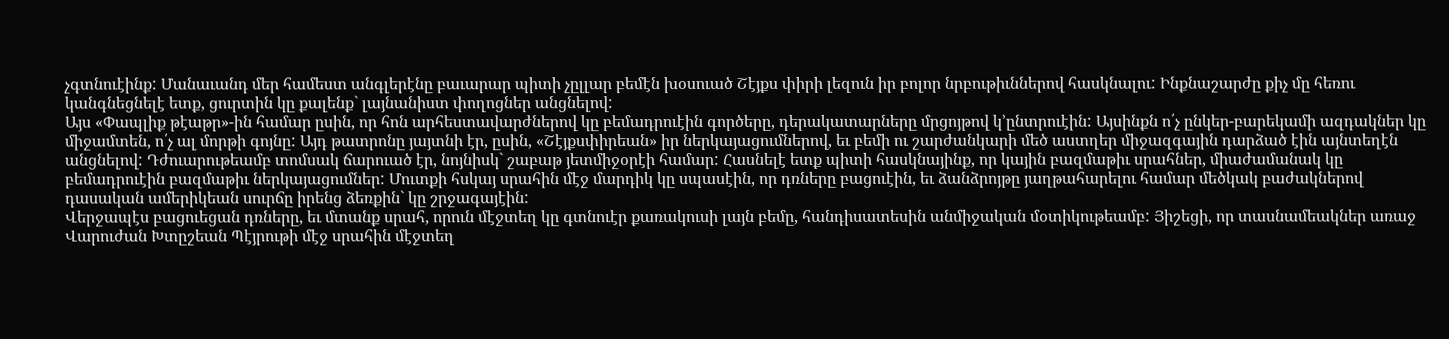չգտնուէինք: Մանաւանդ մեր համեստ անգլերէնը բաւարար պիտի չըլլար բեմէն խօսուած Շէյքս փիրի լեզուն իր բոլոր նրբութիւններով հասկնալու: Ինքնաշարժը քիչ մը հեռու կանգնեցնելէ ետք, ցուրտին կը քալենք` լայնանիստ փողոցներ անցնելով:
Այս «Փապլիք թէաթր»-ին համար ըսին, որ հոն արհեստավարժներով կը բեմադրուէին գործերը, դերակատարները մրցոյթով կ’ընտրուէին: Այսինքն ո՛չ ընկեր-բարեկամի ազդակներ կը միջամտեն, ո՛չ ալ մորթի գոյնը: Այդ թատրոնը յայտնի էր, ըսին, «Շէյքսփիրեան» իր ներկայացումներով, եւ բեմի ու շարժանկարի մեծ աստղեր միջազգային դարձած էին այնտեղէն անցնելով: Դժուարութեամբ տոմսակ ճարուած էր, նոյնիսկ` շաբաթ յետմիջօրէի համար: Հասնելէ ետք պիտի հասկնայինք, որ կային բազմաթիւ սրահներ, միաժամանակ կը բեմադրուէին բազմաթիւ ներկայացումներ: Մուտքի հսկայ սրահին մէջ մարդիկ կը սպասէին, որ դռները բացուէին, եւ ձանձրոյթը յաղթահարելու համար մեծկակ բաժակներով դասական ամերիկեան սուրճը իրենց ձեռքին` կը շրջագայէին:
Վերջապէս բացուեցան դռները, եւ մտանք սրահ, որուն մէջտեղ կը գտնուէր քառակուսի լայն բեմը, հանդիսատեսին անմիջական մօտիկութեամբ: Յիշեցի, որ տասնամեակներ առաջ Վարուժան Խտըշեան Պէյրութի մէջ սրահին մէջտեղ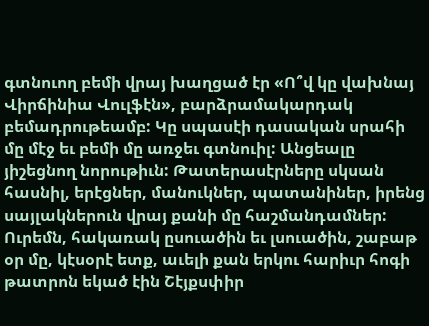գտնուող բեմի վրայ խաղցած էր «Ո՞վ կը վախնայ Վիրճինիա Վուլֆէն», բարձրամակարդակ բեմադրութեամբ: Կը սպասէի դասական սրահի մը մէջ եւ բեմի մը առջեւ գտնուիլ: Անցեալը յիշեցնող նորութիւն: Թատերասէրները սկսան հասնիլ, երէցներ, մանուկներ, պատանիներ, իրենց սայլակներուն վրայ քանի մը հաշմանդամներ: Ուրեմն, հակառակ ըսուածին եւ լսուածին, շաբաթ օր մը, կէսօրէ ետք, աւելի քան երկու հարիւր հոգի թատրոն եկած էին Շէյքսփիր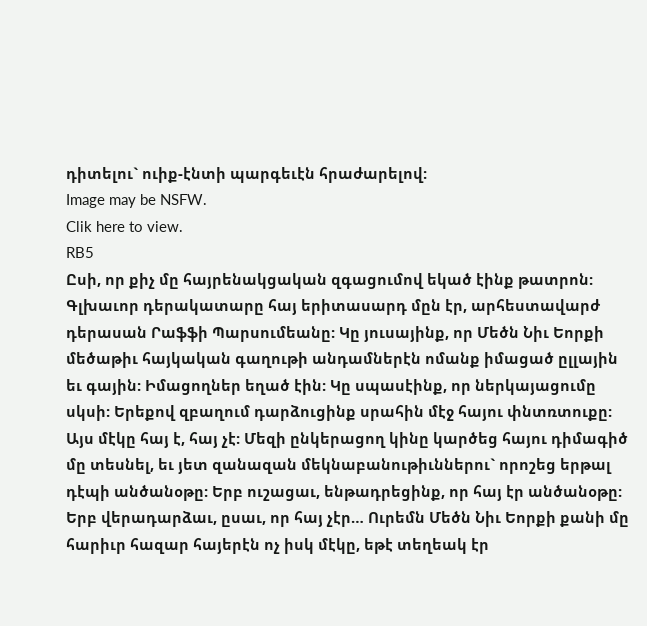դիտելու` ուիք-էնտի պարգեւէն հրաժարելով:
Image may be NSFW.
Clik here to view.
RB5
Ըսի, որ քիչ մը հայրենակցական զգացումով եկած էինք թատրոն: Գլխաւոր դերակատարը հայ երիտասարդ մըն էր, արհեստավարժ դերասան Րաֆֆի Պարսումեանը: Կը յուսայինք, որ Մեծն Նիւ Եորքի մեծաթիւ հայկական գաղութի անդամներէն ոմանք իմացած ըլլային եւ գային: Իմացողներ եղած էին: Կը սպասէինք, որ ներկայացումը սկսի: Երեքով զբաղում դարձուցինք սրահին մէջ հայու փնտռտուքը: Այս մէկը հայ է, հայ չէ: Մեզի ընկերացող կինը կարծեց հայու դիմագիծ մը տեսնել, եւ յետ զանազան մեկնաբանութիւններու` որոշեց երթալ դէպի անծանօթը: Երբ ուշացաւ, ենթադրեցինք, որ հայ էր անծանօթը: Երբ վերադարձաւ, ըսաւ, որ հայ չէր… Ուրեմն Մեծն Նիւ Եորքի քանի մը հարիւր հազար հայերէն ոչ իսկ մէկը, եթէ տեղեակ էր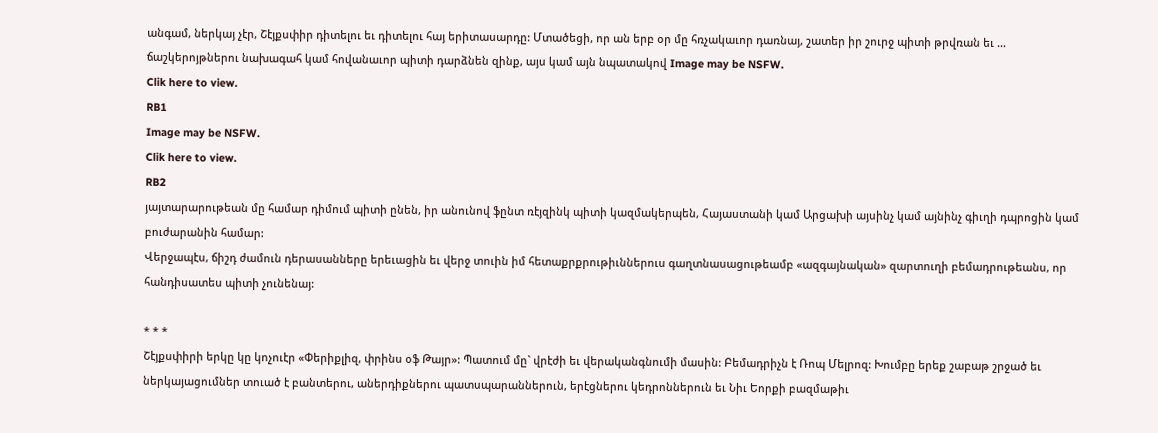անգամ, ներկայ չէր, Շէյքսփիր դիտելու եւ դիտելու հայ երիտասարդը: Մտածեցի, որ ան երբ օր մը հռչակաւոր դառնայ, շատեր իր շուրջ պիտի թրվռան եւ … ճաշկերոյթներու նախագահ կամ հովանաւոր պիտի դարձնեն զինք, այս կամ այն նպատակով Image may be NSFW.
Clik here to view.
RB1
Image may be NSFW.
Clik here to view.
RB2
յայտարարութեան մը համար դիմում պիտի ընեն, իր անունով ֆընտ ռէյզինկ պիտի կազմակերպեն, Հայաստանի կամ Արցախի այսինչ կամ այնինչ գիւղի դպրոցին կամ բուժարանին համար:
Վերջապէս, ճիշդ ժամուն դերասանները երեւացին եւ վերջ տուին իմ հետաքրքրութիւններուս գաղտնասացութեամբ «ազգայնական» զարտուղի բեմադրութեանս, որ հանդիսատես պիտի չունենայ:

* * *
Շէյքսփիրի երկը կը կոչուէր «Փերիքլիզ, փրինս օֆ Թայր»: Պատում մը` վրէժի եւ վերականգնումի մասին: Բեմադրիչն է Ռոպ Մելրոզ: Խումբը երեք շաբաթ շրջած եւ ներկայացումներ տուած է բանտերու, աներդիքներու պատսպարաններուն, երէցներու կեդրոններուն եւ Նիւ Եորքի բազմաթիւ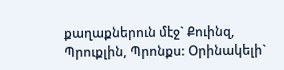քաղաքներուն մէջ` Քուինզ, Պրուքլին, Պրոնքս: Օրինակելի`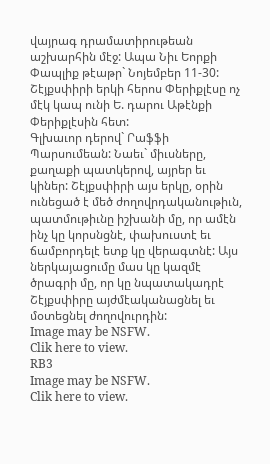վայրագ դրամատիրութեան աշխարհին մէջ: Ապա Նիւ Եորքի Փապլիք թէաթր` Նոյեմբեր 11-30:
Շէյքսփիրի երկի հերոս Փերիքլէսը ոչ մէկ կապ ունի Ե. դարու Աթէնքի Փերիքլէսին հետ:
Գլխաւոր դերով` Րաֆֆի Պարսումեան: Նաեւ` միւսները, քաղաքի պատկերով, այրեր եւ կիներ: Շէյքսփիրի այս երկը, օրին ունեցած է մեծ ժողովրդականութիւն, պատմութիւնը իշխանի մը, որ ամէն ինչ կը կորսնցնէ, փախուստէ եւ ճամբորդելէ ետք կը վերագտնէ: Այս ներկայացումը մաս կը կազմէ ծրագրի մը, որ կը նպատակադրէ Շէյքսփիրը այժմէականացնել եւ մօտեցնել ժողովուրդին:
Image may be NSFW.
Clik here to view.
RB3
Image may be NSFW.
Clik here to view.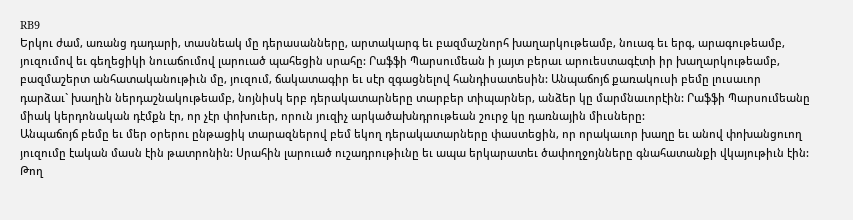RB9
Երկու ժամ, առանց դադարի, տասնեակ մը դերասանները, արտակարգ եւ բազմաշնորհ խաղարկութեամբ, նուագ եւ երգ, արագութեամբ, յուզումով եւ գեղեցիկի նուաճումով լարուած պահեցին սրահը: Րաֆֆի Պարսումեան ի յայտ բերաւ արուեստագէտի իր խաղարկութեամբ, բազմաշերտ անհատականութիւն մը, յուզում, ճակատագիր եւ սէր զգացնելով հանդիսատեսին: Անպաճոյճ քառակուսի բեմը լուսաւոր դարձաւ` խաղին ներդաշնակութեամբ, նոյնիսկ երբ դերակատարները տարբեր տիպարներ, անձեր կը մարմնաւորէին: Րաֆֆի Պարսումեանը միակ կերդոնական դէմքն էր, որ չէր փոխուեր, որուն յուզիչ արկածախնդրութեան շուրջ կը դառնային միւսները:
Անպաճոյճ բեմը եւ մեր օրերու ընթացիկ տարազներով բեմ եկող դերակատարները փաստեցին, որ որակաւոր խաղը եւ անով փոխանցուող յուզումը էական մասն էին թատրոնին: Սրահին լարուած ուշադրութիւնը եւ ապա երկարատեւ ծափողջոյնները գնահատանքի վկայութիւն էին:
Թող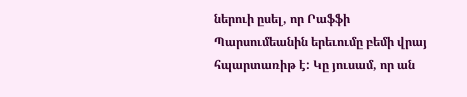ներուի ըսել, որ Րաֆֆի Պարսումեանին երեւումը բեմի վրայ հպարտառիթ է: Կը յուսամ, որ ան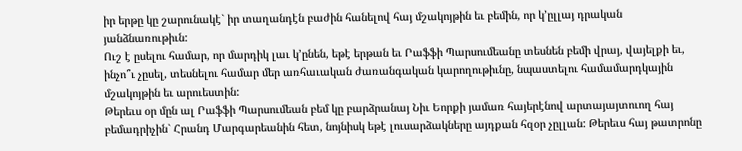իր երթը կը շարունակէ` իր տաղանդէն բաժին հանելով հայ մշակոյթին եւ բեմին, որ կ’ըլլայ դրական յանձնառութիւն:
Ուշ է ըսելու համար, որ մարդիկ լաւ կ’ընեն, եթէ երթան եւ Րաֆֆի Պարսումեանը տեսնեն բեմի վրայ, վայելքի եւ, ինչո՞ւ չըսել, տեսնելու համար մեր առհաւական ժառանգական կարողութիւնը, նպաստելու համամարդկային մշակոյթին եւ արուեստին:
Թերեւս օր մըն ալ Րաֆֆի Պարսումեան բեմ կը բարձրանայ Նիւ Եորքի յամառ հայերէնով արտայայտուող հայ բեմադրիչին` Հրանդ Մարգարեանին հետ, նոյնիսկ եթէ լուսարձակները այդքան հզօր չըլլան: Թերեւս հայ թատրոնը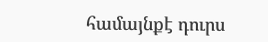համայնքէ դուրս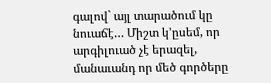գալով` այլ տարածում կը նուաճէ… Միշտ կ’ըսեմ, որ արգիլուած չէ երազել, մանաւանդ որ մեծ գործերը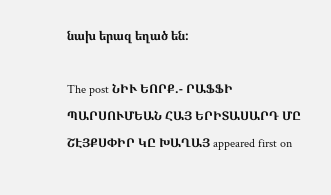նախ երազ եղած են:

The post ՆԻՒ ԵՈՐՔ.- ՐԱՖՖԻ ՊԱՐՍՈՒՄԵԱՆ ՀԱՅ ԵՐԻՏԱՍԱՐԴ ՄԸ ՇԷՅՔՍՓԻՐ ԿԸ ԽԱՂԱՅ appeared first on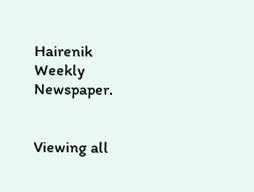Hairenik Weekly Newspaper.


Viewing all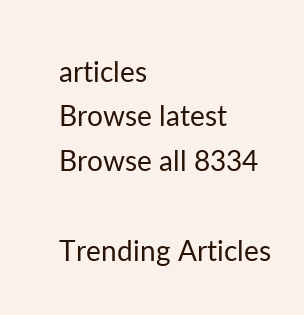articles
Browse latest Browse all 8334

Trending Articles